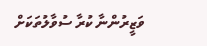ވަޒީރުންނާ ކުރާ ސުވާލުތަކަށް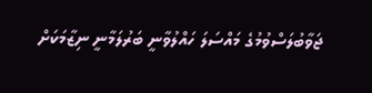ޖަވާބުލަސްވުމުގެ މައްސަލަ ހައްލުވާނީ ބަރުލަމާނީ ނިޒާމަކަށް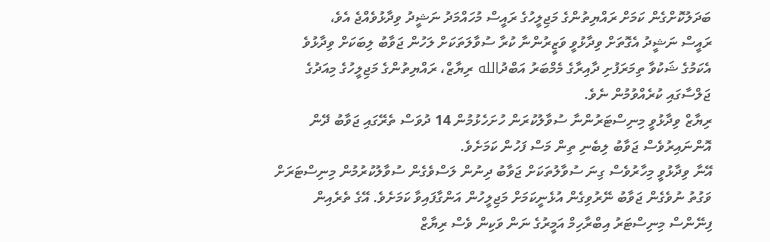ބަދަލުކޮށްގެން ކަމަށް ރައްޔިތުންގެ މަޖިލީހުގެ ރައީސް މުހައްމަދު ނަޝީދު ވިދާޅުވެއްޖެ އެވެ،
ރައީސް ނަޝީދު އެގޮތަށް ވިދާޅުވީ ވަޒީރުންނާ ކުރާ ސުވާލަތަކަށް ލަހުން ޖަވާބު ލިބަކަށް ވިދާޅުވެ އެކަމުގެ ޝަކުވާ ތިމަރަފުށި ދާއިރާގެ މެމްބަރު އަބްދުالله ރިޔާޒް، ރައްޔިތުންގެ މަޖިލީހުގެ މިއަދުގެ ޖަލްސާގައި ކުރެއްވުމުން ނެވެ.
ރިޔާޒް ވިދާޅުވީ މިނިސްޓަރުންނާ ސުވާލުކުރަން ހުށަހެޅުމުން 14 ދުވަސް ތެރޭގައި ޖަވާބު ދޭން އޮންނައިރުވެސް ޖަވާބު ލިބެނި ތިން މަސް ފަހުން ކަމަށެވެ.
އޭނާ ވިދާޅުވީ މިހާރުވެސް ގިނަ ސުވާލުތަކަށް ޖަވާބު ދިނުން ލަސްވެގެން ސުވާލުކުރުމުން މިނިސްޓަރަށް ވަގުތު ނުވެގެން ޖަވާބު ނޭރުވިގެން އުޅެނީކަމަށް މަޖިލީހުން އަންގާފައިވާ ކަމަށެވެ. އޭގެ ތެރެއިން ފިނޭންސް މިނިސްޓަރު އިބްރާހިމް އަމީރުގެ ނަން ވަކިން ވެސް ރިޔާޒް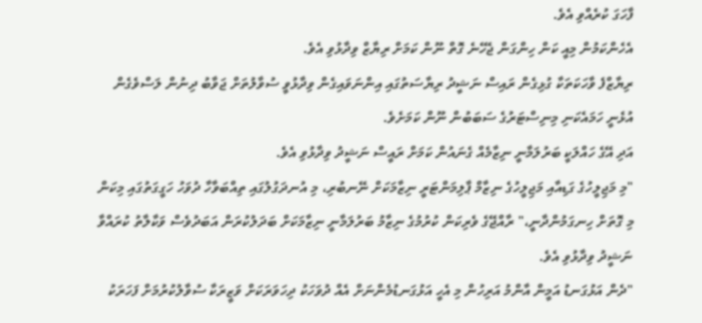ފާހަގަ ކުރެއްވި އެވެ.
އެހެންކަމުން މިއީ ކަން ހިންގަން ޖެހޭނެ ގޮތް ނޫން ކަމަށް ރިޔާޒް ވިދާޅުވި އެވެ.
ރިޔާޒްފެ ވާހަކަތަކާ ގުޅިގެން ރައިސް ނަޝީދު ރިޔާސަތުގައި އިންނަވައިގެން ވިދާޅުވީ ސުވާލުތަށް ޖަވާބު ދިނުން ލަސްވެގެން އުޅެނީ ހަމައެކަނި މިނިސްޓަރުގެ ސަބަބުން ނޫން ކަމަށެވެ.
އަދި އޭގެ ހައްލަކީ ބަރުލަމާނީ ނިޒާމެއް ގެނައުން ކަމަށް ރައީސް ނަޝީދު ވިދާޅުވި އެވެ.
"މި މަޖިލީހުގެ ގަޑިއާއި މަޖިލީހުގެ ނިޒާމް ޕާލިމަންޓަރީ ނިޒާމަކަށް ނޭނބުރި، މި އުނދަގުލުގައި ތިއްބަވާހާ ދުވަހު ހަގީގަތުގައި މިކަން މި ގޮތަށް ހިނގަމުންދާނީ،" ރާއްޖޭގެ ވެރިކަން ކުރުމުގެ ނިޒާމު ބަރުލަމާނީ ނިޒާމަކަށް ބަދަލުކުރަން އަބަދުވެސް ވަކާލާތު ކުރައްވާ ނަޝީދު ވިދާޅުވި އެވެ.
"ދެން އަޅުގަނޑު އަމީން އާންމު އަރިހުން މި އެހީ އަޅުގަނޑުމެންނަށް އެއް ދުވަހަކު ދިހަވަރަކަށް ވަޒީރަކާ ސުވާލުކުރުމަށް ފަހަރަކު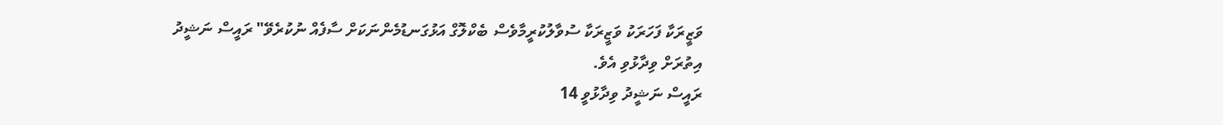ވަޒީރަކާ ފަހަރަކު ވަޒީރަކާ ސުވާލުކުރީމާވެސް ބެކްލޮގް އަޅުގަނޑުމެންނަކަށް ސާފެއް ނުކުރެވޭ" ރައީސް ނަޝީދު އިތުރަށް ވިދާޅުވި އެވެ.
ރައީސް ނަޝީދު ވިދާޅުވީ 14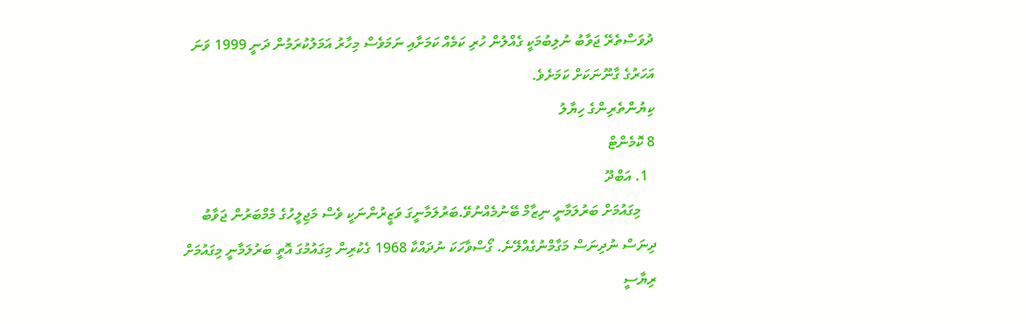ދުވަސްތެރޭ ޖަވާބު ނުލިބުމަކީ ގެއްލުން ހުރި ކަމެއް ކަމަށާއި ނަމަވެސް މިހާރު އަމަލުކުރަމުން ދަނީ 1999 ވަނަ އަހަރުގެ ގާނޫނަކަށް ކަމަށެވެ.
ކިޔުންތެރިންގެ ހިޔާލު
8 ކޮމެންޓް
  1. އަބްދޫ
    މިގައުމަށް ބަރުލަމާނީ ނިޒާމް ބޭނުމެއްނުވޭ.ބަރުލަމާނީގަ ވަޒީރުންނަކީ ވެސް މަޖިލީހުގެ މެމްބަރުން ޖަވާބު ދިނަސް ނުދިނަސް މަގާމްނުގެއްލޭނެ. ގޯސްވާހަކަ ނުދައްކާ 1968 ގެކުރިން މިގައުމުގަ އޮތީ ބަރުލަމާނީ މިގައުމަށް ރިޔާސީ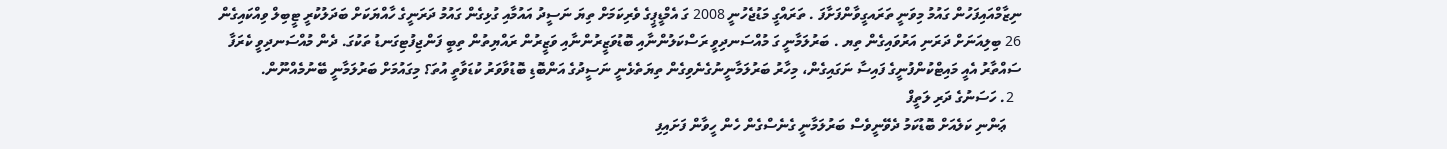ނިޒާމްއައިފަހުން ގައުމު މިވަނީ ތަރައގީވާންފަށާފަ . ތަރައްގީ މަޑުޖެހުނީ 2008 ގަ އެމްޑީޕީގެ ވެރިކަމަށް ތިޔަ ނަސީދު އައުމާއި ގުޅިގެން ގައުމު ދަރަނީގެ ހާއްޔަކަށް ބަދަލުކުރީ ޓީބިލް ވިއްކައިގެން 26 ބިލިއަނަށް ދަރަނި އަރުވައިގެން ތިޔ . ބަރުލަމާނީ ގަ މުއްސަނދިވީ ރަސްކަލުންނާއި ބޮޑުވަޒީރުންނާއި ވަޒީރުން ރައްޔިތުން ތިބީ ފަންޖިފުޓިގަނޑު ތަކުގަ. ދެން މުއްސަނދިވީ ކެރަފާ ސައްތާރު އެއީ މައިޓްކުންފުނީގެ ފައިސާ ނަގައިގެން، މިހާރު ބަރުލަމާނީނުގެނެވިގެން ތިޔަތެޅެނީ ނަސީދުގެ އަންބޮޑި ބޮޑުވާވަރު ކުޑަވާތީ އުތަ؟ މިގައުމަށް ބަރުލަމާނީ ބޭނުމެއްނޫން.
  2. ހަސަނުގެ ދަރި ލަތީފް
    ޢަންނި ކަލެއަށް ބޮޑުކަމު ދެވޭނީވެސް ބަރުލަމާނީ ގެނެސްގެން ހެން ހީވާން ފަށައިފި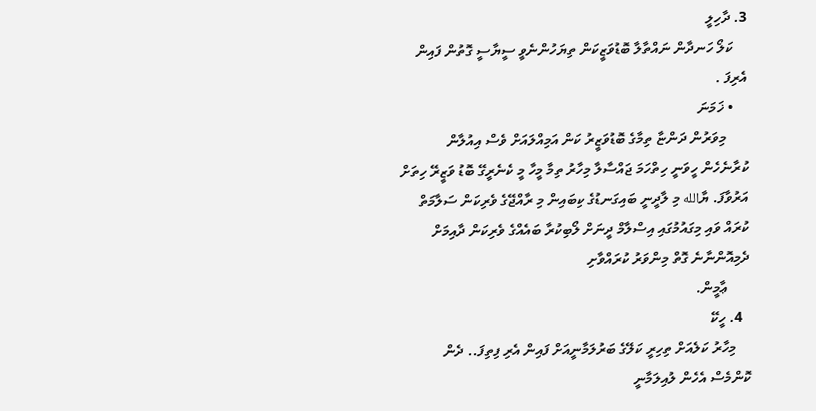3. ދާހިލީ
    ކަލޯ ހަނދާން ނައްތާލާ ބޮޑުވަޒީކަން ތިޔަހުންނެވީ ސީޔާސީ ގޮތުން ފައިން އެރިފަ .
    • ޚަމަނަ
      މިވަރުން ދަންޏާ ތިމާގެ ބޮޑުވަޒީރު ކަން އަމިއްލައަށް ވެސް އިއުލާން ކުރާނެހެން ހީވަނީ ހިތްހަމަ ޖައްސާލާ މިހާރު ތިމާ މީހާ މީ ކެނެރީގޭ ބޮޑު ވަޒީރޭ ހިތަށް އަރުވާފަ. ޔާالله މި ލާދީނީ ބައިގަނޑުގެ ކިބައިން މި ރާއްޖޭގެ ވެރިކަން ސަލާމަތް ކުރައް ވައި މިގައުމުގައި އިސްލާމް ދީނަށް ލޯބިކުރާ ބައެއްގެ ވެރިކަން ދާއިމަށް ދެމިއޮންނާނެ ގޮތް މިންވަރު ކުރައްވާށި
      ޢާމީން.
  4. ހީކޭ
    މިހާރު ކަލެއަށް ތިހިރީ ކަލޭގެ ބަރުލަމާނީއަށް ފައިން އެރި ފިތިފަ.. ދެން ކޮންމެސް އެހެން ލުއިލަމާނީ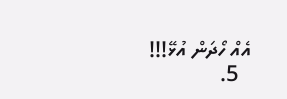އެއް ހޯދަން އުޅޭ!!!
  5.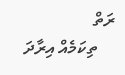ރަތް
    ތިކަމެއް އިރާދަ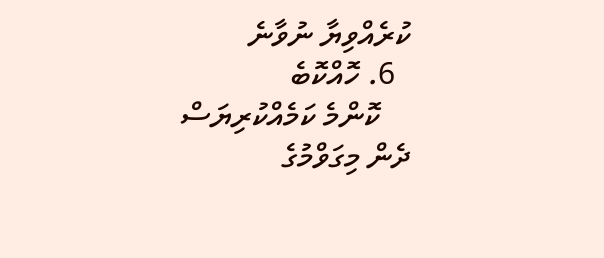ކުރެއްވިޔާ ނުވާނެ
  6. ހޮއްކޮބެ
    ކޮންމެ ކަމެއްކުރިޔަސް ދެން މިގަވްމުގެ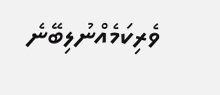ވެރިކަމެއްނުލިބޭނެ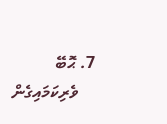7. ޙޮބޭ
    ވެރިކަމައިގެން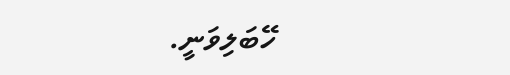ހޭބަލިވަނީ.